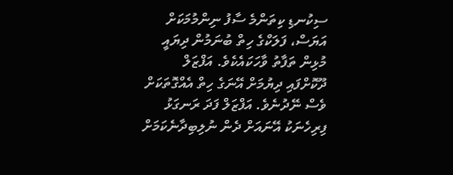ސިކުނޑި ކިތަންމެ ސާފު ނިންމުމަކަށް އަޔަސް، ފަލަކްގެ ހިތް ބުނަމުން ދިޔައީ މުޅިން ތަފާތު ވާހަކައެކެވެ. އަފްޒަލް ދޫކޮށްފައި ދިޔުމަށް އޭނަގެ ހިތް އެއްގޮތަކަށް ވެސް ނޭދުނެވެ. އަފްޒަލް ފަދަ ރަނގަޅު ފިރިހެނަކު އޭނައަށް ދެން ނުލިބިދާނެކަމަށް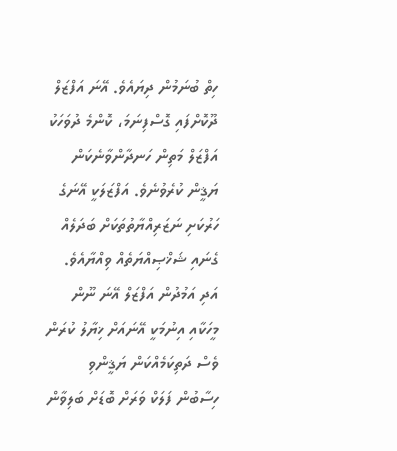ހިތް ބުނަމުން ދިޔައެވެ. އޭނަ އަފްޒަލް ދޫކޮށްފައި ގޮސްފިނަމަ، ކޮންމެ ދުވަހަކު އަފްޒަލް މަތިން ހަނދާންވާނެކަން ޔަޤީން ކުރެވުނެވެ. އަފްޒަލަކީ އޭނަގެ ހަރުކަށި ނަޒަރިއްޔާތުތަކަށް ބަދަލެއް ގެނައި ޝަޚްޞިއްޔަތެއް ވިއްޔާއެވެ. އަދި އަމުދުން އަފްޒަލް އޭނަ ނޫން މީހަކާއި އިނުމަކީ އޭނައަށް ޚިޔާލު ކުރަން ވެސް ދަތިކަމެއްކަން ޔަޤީންވި ހިސާބުން ފަލަކް ވަރަށް ބޮޑަށް ބަލިވާން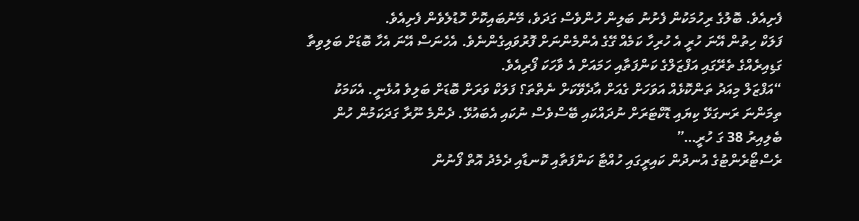ފެށިއެވެ. ބޮލުގެ ރިހުމަކުން ފެށުނު ބަލިން ހުންވެސް ގަދަވެ، މޭނުބައިކޮށް ހޮޑުލެވެން ފެށިއެވެ.
ފަލަކް ހިތުން އޭނަ ހުރީ އެ ހުރިހާ ކަމެއް ގޭގެ އެންމެންނަށް ފޮރުވައިގެންނެވެ. އެހެނަސް އޭނަ އެހާ ބޮޑަށް ބަލިވިތާ ގަޑިއިރެއްގެ ތެރޭގައި އަފްޒަލްގެ ކަންފަތާއި ހަމައަށް އެ ވާހަކަ ފޯރިއެވެ.
“އަފްޒަލް މިއަދު ތަންކޮޅެއް އަވަހަށް ގެއަށް އާދެވޭކަށް ނެތްތަ؟ ފަލަކް ވަރަށް ބޮޑަށް ބަލިވެ އުޅެނީ. އެކަމަކު ތިމަންނަ ރަނގަޅޭ ކިޔައި ޑޮކްޓަރަށް ނުދައްކައި ބޭސްވެސް ނުކައި އެބައުޅޭ. ދެންމެ ނޫރާ ގަދަކަމުން ހުން ބެލިއިރު 38 ގަ ހުރީ…”
ރެސްޓޯރެންޓުގެ އުނދުން ކައިރީގައި ހުއްޓާ ކަންފަތާއި ކޮނޑާއި ދެމެދު އޮތް ފޯނުން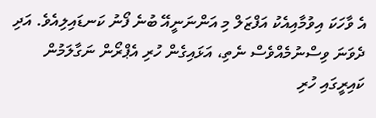އެ ވާހަކަ އިވުމާއިއެކު އަފްޒަލް މި އަންނަނީއޭ ބުނެ ފޯނު ކަނޑައިލިއެވެ. އަދި ދެވަނަ ވިސްނުމެއްވެސް ނެތި، އަޅައިގެން ހުރި އެޕްރޯން ނަގާލަމުން ކައިރީގައި ހުރި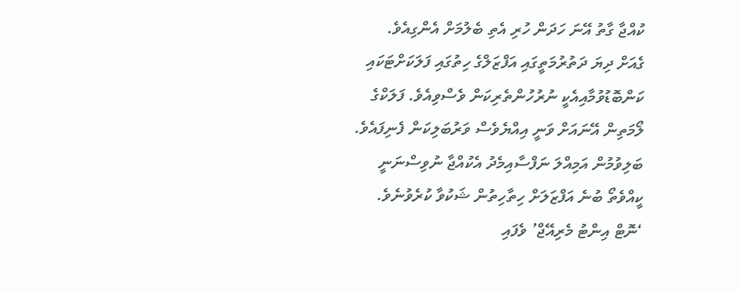ކުއްޖާ ގާތު އޭނަ ހަދަން ހުރި އެތި ބެލުމަށް އެންގިއެވެ.
ގެއަށް ދިޔަ ދަތުރުމަތީގައި އަފްޒަލްގެ ހިތުގައި ފަލަކަށްޓަކައި ކަންބޮޑުވުމާއިއެކީ ނުރުހުންތެރިކަން ވެސްވިއެވެ. ފަލަކްގެ ލޯމަތިން އޭނައަށް ވަނީ އިއްޔެވެސް ވަރުބަލިކަން ފެނިފައެވެ. ބަލިވުމުން އަމިއްލަ ނަފްސާއިމެދު އެކުއްޖާ ނުވިސްނަނީ ކީއްވެތޯ ބުނެ އަފްޒަލަށް ހިތާހިތުން ޝަކުވާ ކުރެވުނެވެ. ‘ނޮޓް އިންޓު މެރިއޭޖް’ ވެފައި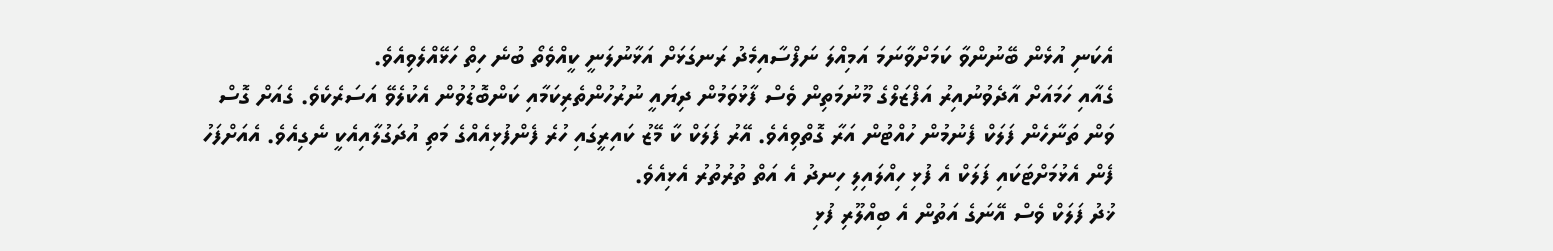އެކަނި އުޅެން ބޭނުންވާ ކަމަށްވާނަމަ އަމިއްލަ ނަފްސާއިމެދު ރަނގަޅަށް އަޅާނުލަނީ ކީއްވެތޯ ބުނެ ހިތް ހަޅޭއްލެވިއެވެ.
ގެއާއި ހަމައަށް އާދެވުނުއިރު އަފްޒަލްގެ މޫނުމަތިން ވެސް ފާޅުވަމުން ދިޔައީ ނުރުހުންތެރިކަމާއި ކަންބޮޑުވުން އެކުލެވޭ އަސަރެކެވެ. ގެއަށް ގޮސް ވަން ތަނާހެން ފަލަކް ފެނުމުން ހުއްޓުން އަރާ ގޮތްވިއެވެ. އޭރު ފަލަކް ކާ މޭޒު ކައިރީގައި ހުރެ ފެންފުޅިއެއްގެ މަތި އުދަގުލާއިއެކީ ނެގިއެވެ. އެއަށްފަހު ފެން އެޅުމަށްޓަކައި ފަލަކް އެ ފުޅި ހިއްލައިލި ހިނދު އެ އަތް ތުރުތުރު އެޅިއެވެ.
ޚުދު ފަލަކް ވެސް އޭނަގެ އަތުން އެ ބިއްލޫރި ފުޅި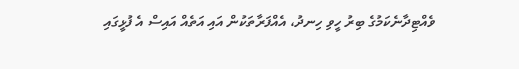ވެއްޓިދާނެކަމުގެ ބިރު ހީވި ހިނދު، އެއްފަރާތަކުން އައި އަތެއް އައިސް އެ ފުޅީގައި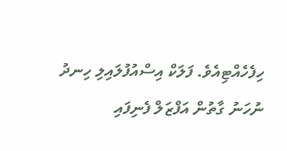ހިފެހެއްޓިއެވެ. ފަލަކް އިސްއުފުލައިލި ހިނދު ނުހަނު ގާތުން އަފްޒަލް ފެނިފައި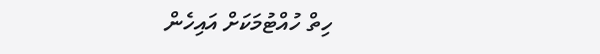ހިތް ހުއްޓުމަކަށް އައިހެން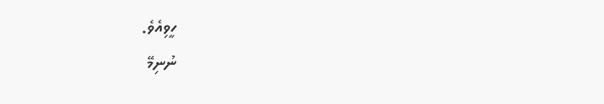ހީވިއެވެ.
ނުނިމޭ